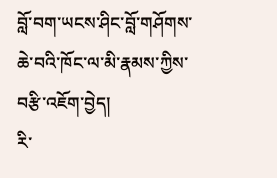བློ་བག་ཡངས་ཤིང་བློ་གཤོགས་ཆེ་བའི་ཁོང་ལ་མི་རྣམས་ཀྱིས་བརྩི་འཇོག་བྱེད།
རི་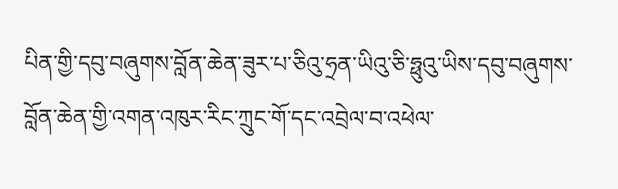པིན་གྱི་དབུ་བཞུགས་བློན་ཆེན་ཟུར་པ་ཅིའུ་ཧྲན་ཡིའུ་ཅི་ཧྥུའུ་ཡིས་དབུ་བཞུགས་བློན་ཆེན་གྱི་འགན་འཁུར་རིང་ཀྲུང་གོ་དང་འབྲེལ་བ་འཕེལ་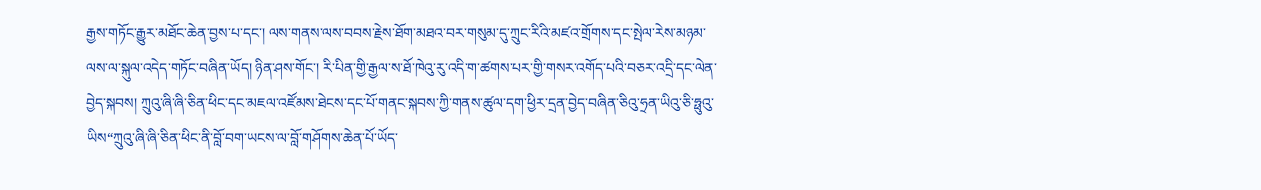རྒྱས་གཏོང་རྒྱུར་མཐོང་ཆེན་བྱས་པ་དང་། ལས་གནས་ལས་བབས་རྗེས་ཐོག་མཐའ་བར་གསུམ་དུ་ཀྲུང་རིའི་མཛའ་གྲོགས་དང་སྤེལ་རེས་མཉམ་ལས་ལ་སྐུལ་འདེད་གཏོང་བཞིན་ཡོད། ཉིན་ཤས་གོང་། རི་པིན་གྱི་རྒྱལ་ས་ཐོ་ཁེའུ་རུ་འདི་ག་ཚགས་པར་གྱི་གསར་འགོད་པའི་བཅར་འདྲི་དང་ལེན་བྱེད་སྐབས། ཀྲུའུ་ཞི་ཞི་ཅིན་ཕིང་དང་མཇལ་འཛོམས་ཐེངས་དང་པོ་གནང་སྐབས་ཀྱི་གནས་ཚུལ་དག་ཕྱིར་དྲན་བྱེད་བཞིན་ཅིའུ་ཧྲན་ཡིའུ་ཅི་ཧྥུའུ་ཡིས“ཀྲུའུ་ཞི་ཞི་ཅིན་ཕིང་ནི་བློ་བག་ཡངས་ལ་བློ་གཤོགས་ཆེན་པོ་ཡོད་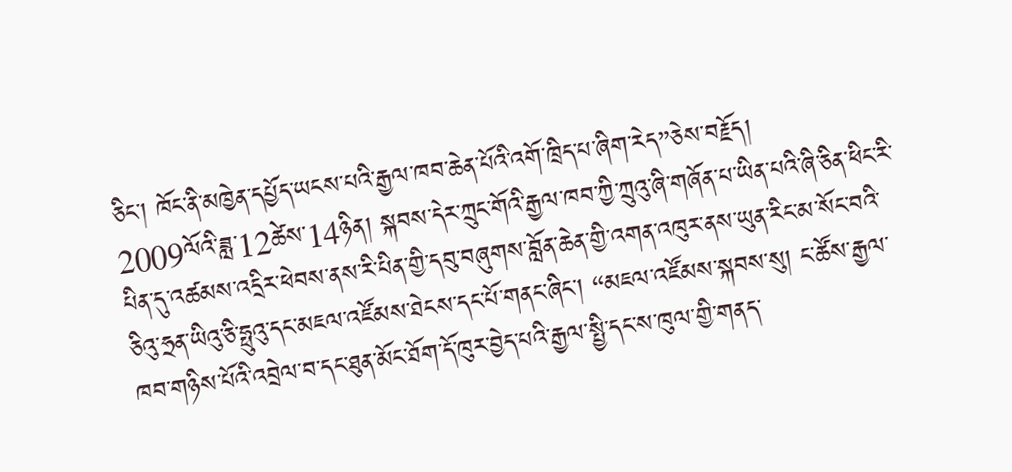ཅིང་། ཁོང་ནི་མཁྱེན་དཔྱོད་ཡངས་པའི་རྒྱལ་ཁབ་ཆེན་པོའི་འགོ་ཁྲིད་པ་ཞིག་རེད”ཅེས་བརྗོད།
2009ལོའི་ཟླ་12ཚེས་14ཉིན། སྐབས་དེར་ཀྲུང་གོའི་རྒྱལ་ཁབ་ཀྱི་ཀྲུའུ་ཞི་གཞོན་པ་ཡིན་པའི་ཞི་ཅིན་ཕིང་རི་པིན་དུ་འཚམས་འདྲིར་ཕེབས་ནས་རི་པིན་གྱི་དབུ་བཞུགས་བློན་ཆེན་གྱི་འགན་འཁུར་ནས་ཡུན་རིང་མ་སོང་བའི་ཅིའུ་ཧྲན་ཡིའུ་ཅི་ཧྥུའུ་དང་མཇལ་འཛོམས་ཐེངས་དང་པོ་གནང་ཞིང་། “མཇལ་འཛོམས་སྐབས་སུ། ང་ཚོས་རྒྱལ་ཁབ་གཉིས་པོའི་འབྲེལ་བ་དང་ཐུན་མོང་ཐོག་དོ་ཁུར་བྱེད་པའི་རྒྱལ་སྤྱི་དང་ས་ཁུལ་གྱི་གནད་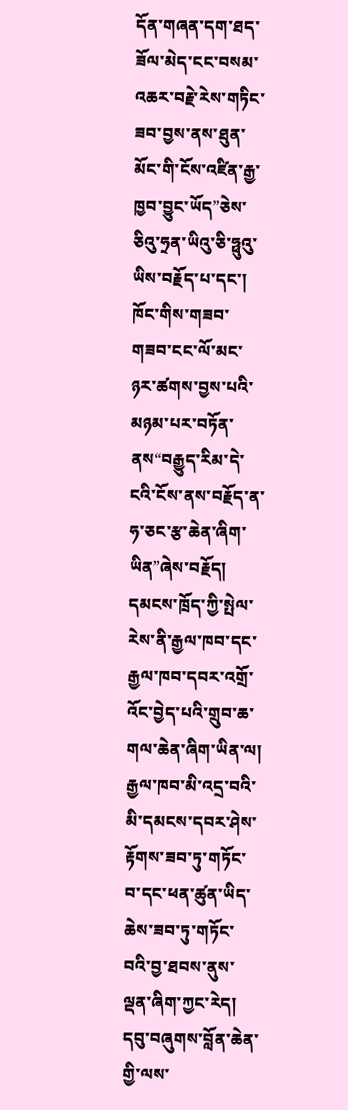དོན་གཞན་དག་ཐད་ཟོལ་མེད་ངང་བསམ་འཆར་བརྗེ་རེས་གཏིང་ཟབ་བྱས་ནས་ཐུན་མོང་གི་ངོས་འཛིན་རྒྱ་ཁྱབ་བྱུང་ཡོད”ཅེས་ཅིའུ་ཧྲན་ཡིའུ་ཅི་ཧྥུའུ་ཡིས་བརྗོད་པ་དང་། ཁོང་གིས་གཟབ་གཟབ་ངང་ལོ་མང་ཉར་ཚགས་བྱས་པའི་མཉམ་པར་བཏོན་ནས“བརྒྱུད་རིམ་དེ་ངའི་ངོས་ནས་བརྗོད་ན་ཧ་ཅང་རྩ་ཆེན་ཞིག་ཡིན”ཞེས་བརྗོད།
དམངས་ཁྲོད་ཀྱི་སྤེལ་རེས་ནི་རྒྱལ་ཁབ་དང་རྒྱལ་ཁབ་དབར་འགྲོ་འོང་བྱེད་པའི་གྲུབ་ཆ་གལ་ཆེན་ཞིག་ཡིན་ལ། རྒྱལ་ཁབ་མི་འདྲ་བའི་མི་དམངས་དབར་ཤེས་རྟོགས་ཟབ་ཏུ་གཏོང་བ་དང་ཕན་ཚུན་ཡིད་ཆེས་ཟབ་ཏུ་གཏོང་བའི་བྱ་ཐབས་ནུས་ལྡན་ཞིག་ཀྱང་རེད། དབུ་བཞུགས་བློན་ཆེན་གྱི་ལས་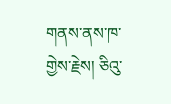གནས་ནས་ཁ་གྱེས་རྗེས། ཅིའུ་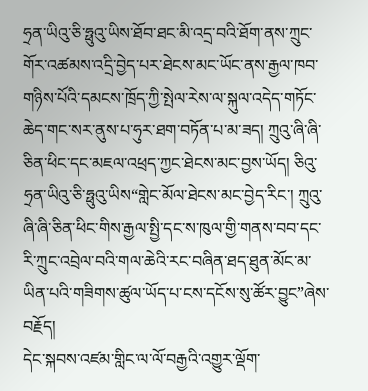ཧྲན་ཡིའུ་ཅི་ཧྥུའུ་ཡིས་ཐོབ་ཐང་མི་འདྲ་བའི་ཐོག་ནས་ཀྲུང་གོར་འཚམས་འདྲི་བྱེད་པར་ཐེངས་མང་ཡོང་ནས་རྒྱལ་ཁབ་གཉིས་པོའི་དམངས་ཁྲོད་ཀྱི་སྤེལ་རེས་ལ་སྐུལ་འདེད་གཏོང་ཆེད་གང་སར་ནུས་པ་ཧུར་ཐག་བཏོན་པ་མ་ཟད། ཀྲུའུ་ཞི་ཞི་ཅིན་ཕིང་དང་མཇལ་འཕྲད་ཀྱང་ཐེངས་མང་བྱས་ཡོད། ཅིའུ་ཧྲན་ཡིའུ་ཅི་ཧྥུའུ་ཡིས“གླེང་མོལ་ཐེངས་མང་བྱེད་རིང་། ཀྲུའུ་ཞི་ཞི་ཅིན་ཕིང་གིས་རྒྱལ་སྤྱི་དང་ས་ཁུལ་གྱི་གནས་བབ་དང་རི་ཀྲུང་འབྲེལ་བའི་གལ་ཆེའི་རང་བཞིན་ཐད་ཐུན་མོང་མ་ཡིན་པའི་གཟིགས་ཚུལ་ཡོད་པ་ངས་དངོས་སུ་ཚོར་བྱུང”ཞེས་བརྗོད།
དེང་སྐབས་འཛམ་གླིང་ལ་ལོ་བརྒྱའི་འགྱུར་ལྡོག་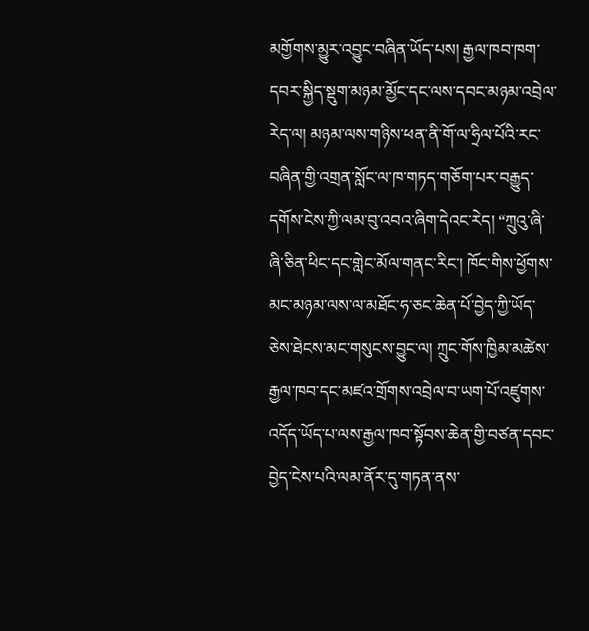མགྱོགས་མྱུར་འབྱུང་བཞིན་ཡོད་པས། རྒྱལ་ཁབ་ཁག་དབར་སྐྱིད་སྡུག་མཉམ་མྱོང་དང་ལས་དབང་མཉམ་འབྲེལ་རེད་ལ། མཉམ་ལས་གཉིས་ཕན་ནི་གོ་ལ་ཧྲིལ་པོའི་རང་བཞིན་གྱི་འགྲན་སློང་ལ་ཁ་གཏད་གཅོག་པར་བརྒྱུད་དགོས་ངེས་ཀྱི་ལམ་བུ་འབའ་ཞིག་དེའང་རེད། “ཀྲུའུ་ཞི་ཞི་ཅིན་ཕིང་དང་གླེང་མོལ་གནང་རིང་། ཁོང་གིས་ཕྱོགས་མང་མཉམ་ལས་ལ་མཐོང་ཧ་ཅང་ཆེན་པོ་བྱེད་ཀྱི་ཡོད་ཅེས་ཐེངས་མང་གསུངས་བྱུང་ལ། ཀྲུང་གོས་ཁྱིམ་མཚེས་རྒྱལ་ཁབ་དང་མཛའ་གྲོགས་འབྲེལ་བ་ཡག་པོ་འཛུགས་འདོད་ཡོད་པ་ལས་རྒྱལ་ཁབ་སྟོབས་ཆེན་གྱི་བཙན་དབང་བྱེད་ངེས་པའི་ལམ་ནོར་དུ་གཏན་ནས་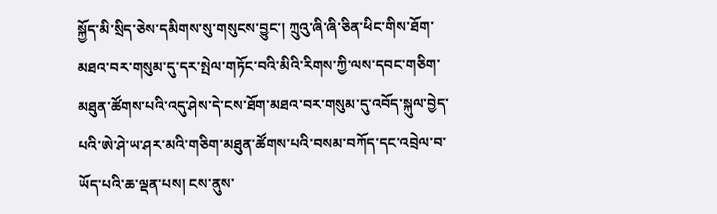སྐྱོད་མི་སྲིད་ཅེས་དམིགས་སུ་གསུངས་བྱུང་། ཀྲུའུ་ཞི་ཞི་ཅིན་ཕིང་གིས་ཐོག་མཐའ་བར་གསུམ་དུ་དར་སྤེལ་གཏོང་བའི་མིའི་རིགས་ཀྱི་ལས་དབང་གཅིག་མཐུན་ཚོགས་པའི་འདུ་ཤེས་དེ་ངས་ཐོག་མཐའ་བར་གསུམ་དུ་འབོད་སྐུལ་བྱེད་པའི་ཨེ་ཤེ་ཡ་ཤར་མའི་གཅིག་མཐུན་ཚོགས་པའི་བསམ་བཀོད་དང་འབྲེལ་བ་ཡོད་པའི་ཆ་ལྡན་པས། ངས་ནུས་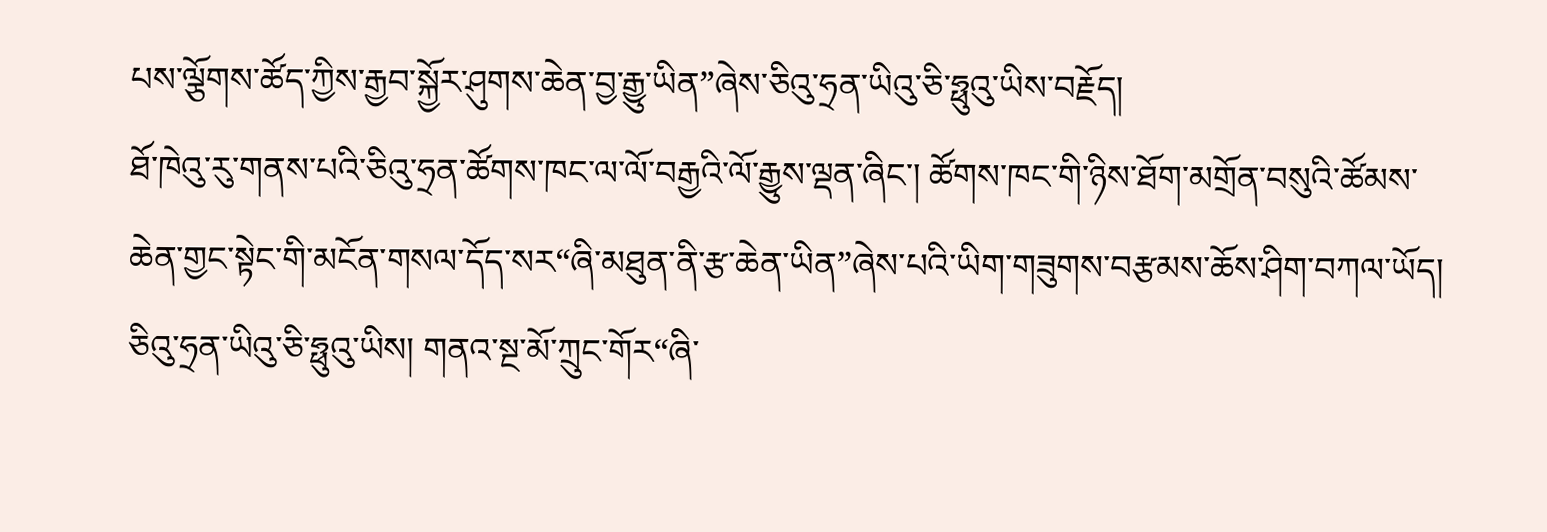པས་ལྕོགས་ཚོད་ཀྱིས་རྒྱབ་སྐྱོར་ཤུགས་ཆེན་བྱ་རྒྱུ་ཡིན”ཞེས་ཅིའུ་ཧྲན་ཡིའུ་ཅི་ཧྥུའུ་ཡིས་བརྗོད།
ཐོ་ཁེའུ་རུ་གནས་པའི་ཅིའུ་ཧྲན་ཚོགས་ཁང་ལ་ལོ་བརྒྱའི་ལོ་རྒྱུས་ལྡན་ཞིང་། ཚོགས་ཁང་གི་ཉིས་ཐོག་མགྲོན་བསུའི་ཚོམས་ཆེན་གྱང་སྟེང་གི་མངོན་གསལ་དོད་སར“ཞི་མཐུན་ནི་རྩ་ཆེན་ཡིན”ཞེས་པའི་ཡིག་གཟུགས་བརྩམས་ཆོས་ཤིག་བཀལ་ཡོད། ཅིའུ་ཧྲན་ཡིའུ་ཅི་ཧྥུའུ་ཡིས། གནའ་སྔ་མོ་ཀྲུང་གོར“ཞི་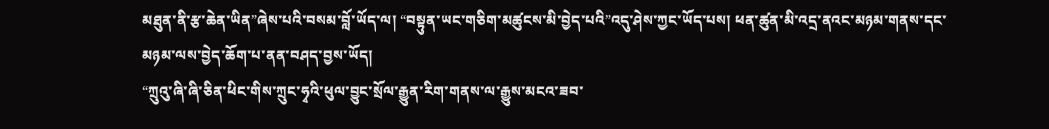མཐུན་ནི་རྩ་ཆེན་ཡིན”ཞེས་པའི་བསམ་བློ་ཡོད་ལ། “བསྟུན་ཡང་གཅིག་མཚུངས་མི་བྱེད་པའི”འདུ་ཤེས་ཀྱང་ཡོད་པས། ཕན་ཚུན་མི་འདྲ་ནའང་མཉམ་གནས་དང་མཉམ་ལས་བྱེད་ཆོག་པ་ནན་བཤད་བྱས་ཡོད།
“ཀྲུའུ་ཞི་ཞི་ཅིན་ཕིང་གིས་ཀྲུང་ཧྭའི་ཕུལ་བྱུང་སྲོལ་རྒྱུན་རིག་གནས་ལ་རྒྱུས་མངའ་ཟབ་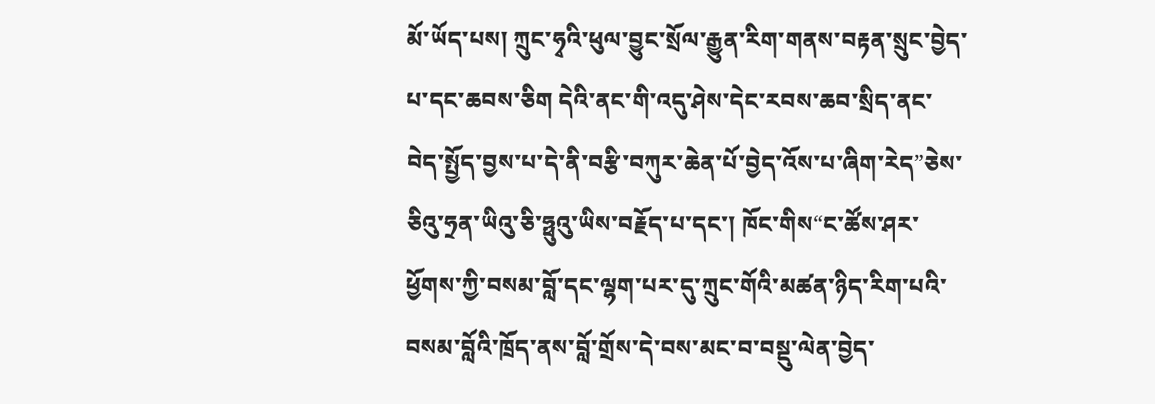མོ་ཡོད་པས། ཀྲུང་ཧྭའི་ཕུལ་བྱུང་སྲོལ་རྒྱུན་རིག་གནས་བརྟན་སྲུང་བྱེད་པ་དང་ཆབས་ཅིག དེའི་ནང་གི་འདུ་ཤེས་དེང་རབས་ཆབ་སྲིད་ནང་བེད་སྤྱོད་བྱས་པ་དེ་ནི་བརྩི་བཀུར་ཆེན་པོ་བྱེད་འོས་པ་ཞིག་རེད”ཅེས་ཅིའུ་ཧྲན་ཡིའུ་ཅི་ཧྥུའུ་ཡིས་བརྗོད་པ་དང་། ཁོང་གིས“ང་ཚོས་ཤར་ཕྱོགས་ཀྱི་བསམ་བློ་དང་ལྷག་པར་དུ་ཀྲུང་གོའི་མཚན་ཉིད་རིག་པའི་བསམ་བློའི་ཁྲོད་ནས་བློ་གྲོས་དེ་བས་མང་བ་བསྡུ་ལེན་བྱེད་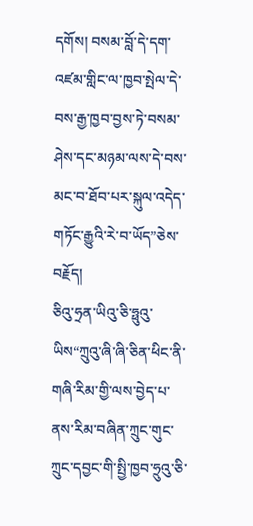དགོས། བསམ་བློ་དེ་དག་འཛམ་གླིང་ལ་ཁྱབ་སྤེལ་དེ་བས་རྒྱ་ཁྱབ་བྱས་ཏེ་བསམ་ཤེས་དང་མཉམ་ལས་དེ་བས་མང་བ་ཐོབ་པར་སྐུལ་འདེད་གཏོང་རྒྱུའི་རེ་བ་ཡོད”ཅེས་བརྗོད།
ཅིའུ་ཧྲན་ཡིའུ་ཅི་ཧྥུའུ་ཡིས“ཀྲུའུ་ཞི་ཞི་ཅིན་ཕིང་ནི་གཞི་རིམ་གྱི་ལས་བྱེད་པ་ནས་རིམ་བཞིན་ཀྲུང་གུང་ཀྲུང་དབྱང་གི་སྤྱི་ཁྱབ་ཧྲུའུ་ཅི་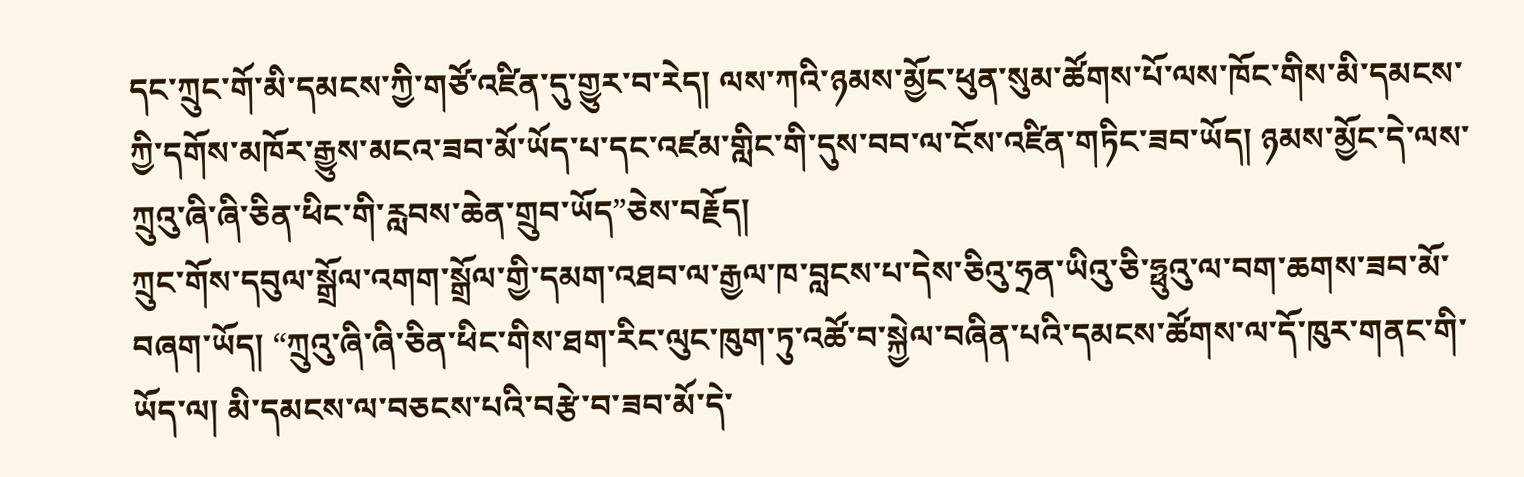དང་ཀྲུང་གོ་མི་དམངས་ཀྱི་གཙོ་འཛིན་དུ་གྱུར་བ་རེད། ལས་ཀའི་ཉམས་མྱོང་ཕུན་སུམ་ཚོགས་པོ་ལས་ཁོང་གིས་མི་དམངས་ཀྱི་དགོས་མཁོར་རྒྱུས་མངའ་ཟབ་མོ་ཡོད་པ་དང་འཛམ་གླིང་གི་དུས་བབ་ལ་ངོས་འཛིན་གཏིང་ཟབ་ཡོད། ཉམས་མྱོང་དེ་ལས་ཀྲུའུ་ཞི་ཞི་ཅིན་ཕིང་གི་རླབས་ཆེན་གྲུབ་ཡོད”ཅེས་བརྗོད།
ཀྲུང་གོས་དབུལ་སྒྲོལ་འགག་སྒྲོལ་གྱི་དམག་འཐབ་ལ་རྒྱལ་ཁ་བླངས་པ་དེས་ཅིའུ་ཧྲན་ཡིའུ་ཅི་ཧྥུའུ་ལ་བག་ཆགས་ཟབ་མོ་བཞག་ཡོད། “ཀྲུའུ་ཞི་ཞི་ཅིན་ཕིང་གིས་ཐག་རིང་ལུང་ཁུག་ཏུ་འཚོ་བ་སྐྱེལ་བཞིན་པའི་དམངས་ཚོགས་ལ་དོ་ཁུར་གནང་གི་ཡོད་ལ། མི་དམངས་ལ་བཅངས་པའི་བརྩེ་བ་ཟབ་མོ་དེ་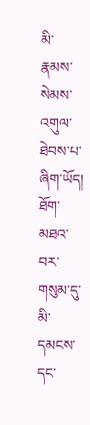མི་རྣམས་སེམས་འགུལ་ཐེབས་པ་ཞིག་ཡོད། ཐོག་མཐའ་བར་གསུམ་དུ་མི་དམངས་དང་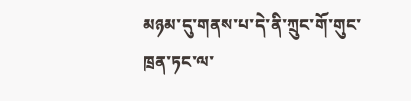མཉམ་དུ་གནས་པ་དེ་ནི་ཀྲུང་གོ་གུང་ཁྲན་ཏང་ལ་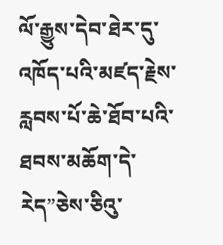ལོ་རྒྱུས་དེབ་ཐེར་དུ་འཁོད་པའི་མཛད་རྗེས་རླབས་པོ་ཆེ་ཐོབ་པའི་ཐབས་མཆོག་དེ་རེད”ཅེས་ཅིའུ་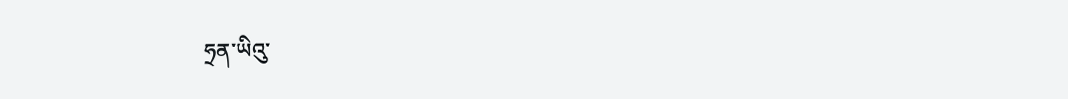ཧྲན་ཡིའུ་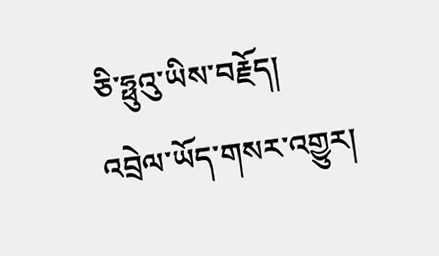ཅི་ཧྥུའུ་ཡིས་བརྗོད།
འབྲེལ་ཡོད་གསར་འགྱུར།